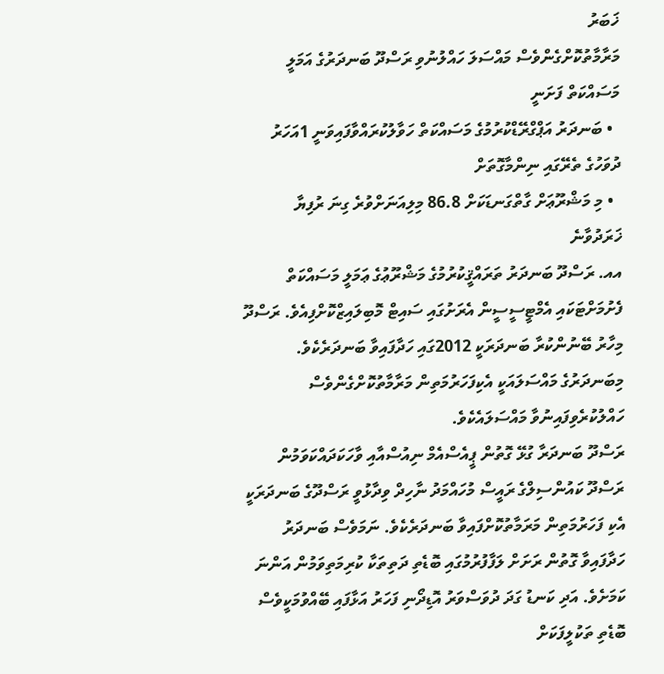ޚަބަރު
މަރާމާތުކޮށްގެންވެސް މައްސަލަ ހައްލުނުވި ރަސްދޫ ބަނދަރުގެ އަމަލީ މަސައްކަތް ފަށަނީ
  • ބަނދަރު އަޕްގްރޭޑްކުރުމުގެ މަސައްކަތް ހަވާލުކުރައްވާފައިވަނީ 1އަހަރު ދުވަހުގެ ތެރޭގައި ނިންމާގޮތަށް
  • މި މަޝްރޫޢަށް ގާތްގަނޑަކަށް 86.8 މިލިއަނަށްވުރެ ގިނަ ރުފިޔާ ޚަރަދުވާނެ
އއ. ރަސްދޫ ބަނދަރު ތަރައްޤީކުރުމުގެ މަޝްރޫޢުގެ ޢަމަލީ މަސައްކަތް ފެށުމަށްޓަކައި އެމްޓީސީސީން އެރަށުގައި ސައިޓް މޮބިލައިޒްކޮށްފިއެވެ. ރަސްދޫ މިހާރު ބޭނުންކުރާ ބަނދަރަކީ 2012ގައި ހަދާފައިވާ ބަނދަރެކެވެ. މިބަނދަރުގެ މައްސަލައަކީ އެކިފަހަރުމަތިން މަރާމާތުކޮށްގެންވެސް ހައްލުކުރެވިފައިނުވާ މައްސަލައެކެވެ.
ރަސްދޫ ބަނދަރާ ގުޅޭ ގޮތުން ޕީއެސްއެމް ނިއުސްއާއި ވާހަކަދައްކަވަމުން ރަސްދޫ ކައުންސިލްގެ ރައީސް މުހައްމަދު ނާހިދް ވިދާޅުވީ ރަސްދޫގެ ބަނދަރަކީ އެކި ފަހަރުމަތިން މަރަމާތުކޮށްފައިވާ ބަނދަރެކެވެ. ނަމަވެސް ބަނދަރު ހަދާފައިވާ ގޮތުން ރަށަށް ލަފާފުރުމުގައި ބޮޑެތި ދަތިތަކާ ކުރިމަތިވަމުން އަންނަ ކަމަށެވެ. އަދި ކަނޑު ގަދަ ދުވަސްވަރު އޮޑިދޯނި ފަހަރު އަޅާފައި ބޭއްވުމަކީވެސް ބޮޑެތި ތަކުލީފަކަށް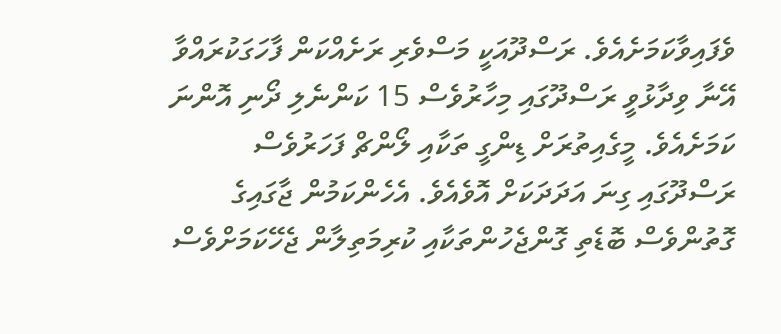ވެފައިވާކަމަށެއެވެ. ރަސްދޫއަކީ މަސްވެރި ރަށެއްކަން ފާހަގަކުރައްވާ އޭނާ ވިދާޅުވީ ރަސްދޫގައި މިހާރުވެސް 15 ކަންނެލި ދޯނި އޮންނަ ކަމަށެއެވެ. މީގެއިތުރަށް ޑިންގީ ތަކާއި ލޯންޗް ފަހަރުވެސް ރަސްދޫގައި ގިނަ އަދަދަކަށް އޮވެއެވެ. އެހެންކަމުން ޖާގައިގެ ގޮތުންވެސް ބޮޑެތި ގޮންޖެހުންތަކާއި ކުރިމަތިލާން ޖެހޭކަމަށްވެސް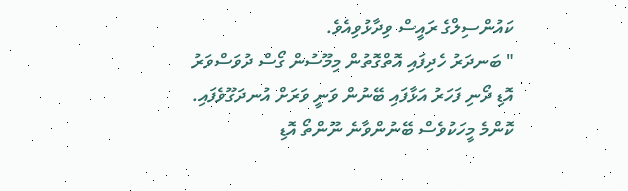ކައުންސިލްގެ ރައީސް ވިދާޅުވިއެވެ.
" ބަނދަރު ހެދިފައި އޮތްގޮތުން މިމޫސުން ގޯސް ދުވަސްވަރު އޮޑި ދޯނި ފަހަރު އަޅާފައި ބޭނުން ވަނީ ވަރަށް އުނދަގޫވެފައި. ކޮންމެ މީހަކުވެސް ބޭނުންވާނެ ނޫންތޯ އޮޑި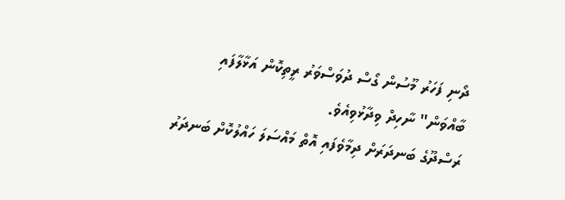ދޯނި ފަހަރު މޫސުން ގޯސް ދުވަސްވަރު ރީތިކޮން އަޅާލާފައި ބާއްވަން" ނާހިދް ވިދާޅުވިއެވެ.
ރަސްދޫގެ ބަނދަރަށް ދިމާވެފައި އޮތް މައްސަލަ ހައްލުކޮށް ބަނދަރު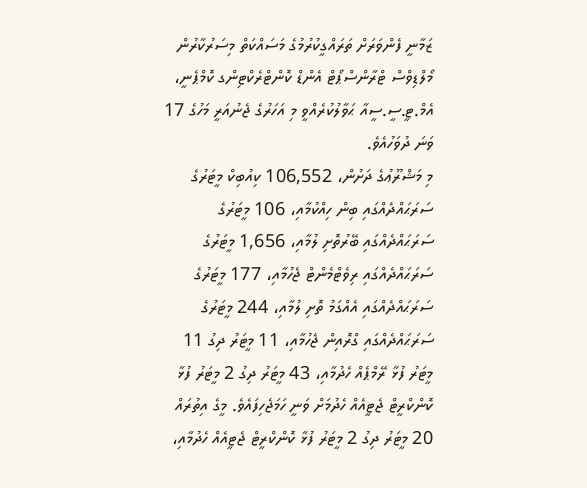ޒަމާނީ ފެންވަރަށް ތަރައްގީކުރުމުގެ މަސައްކަތް މިސަރުކާރުން މޯލްޑިވްސް ޓްރާންސްޕޯޓް އެންޑް ކޮންޓްރެކްޓިންގ ކޮމްޕެނީ، އެމް.ޓީ.ސީ.ސީއާ ޙަވާލުކުރެއްވީ މި އަހަރުގެ ޖެނުއަރީ މަހުގެ 17 ވަނަ ދުވަހުއެވެ.
މި މަޝްރޫޢުގެ ދަށުން، 106,552 ކިއުބިކް މީޓަރުގެ ސަރަޙައްދެއްގައި ބިން ހިއްކުމާއި، 106 މީޓަރުގެ ސަރަޙައްދެއްގައި ބޭރުތޮށި ލުމާއި، 1,656 މީޓަރުގެ ސަރަޙައްދެއްގައި ރިވެޓްމެންޓް ޖެހުމާއި، 177 މީޓަރުގެ ސަރަޙައްދެއްގައި އެއްގަމު ތޮށި ލުމާއި، 244 މީޓަރުގެ ސަރަޙައްދެއްގައި ގްރޮއިން ޖެހުމާއި، 11 މީޓަރު ދިގު 11 މީޓަރު ފުޅާ ރޭމްޕެއް ހެދުމާއި، 43 މީޓަރު ދިގު 2 މީޓަރު ފުޅާ ކޮންކްރީޓް ޖެޓީއެއް ހެދުމަށް ވަނީ ހަމަޖެހިފައެވެ. މީގެ އިތުރައް 20 މީޓަރު ދިގު 2 މީޓަރު ފުޅާ ކޮންކްރީޓް ޖެޓީއެއް ހެދުމާއި،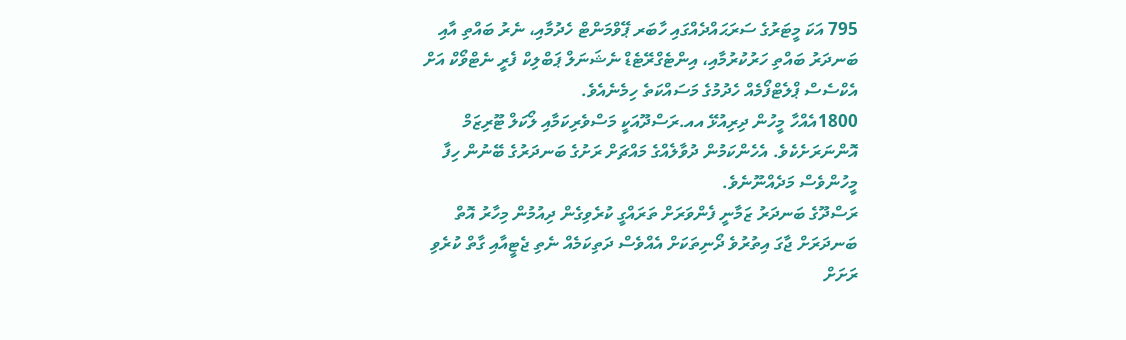795 އަކަ މީޓަރުގެ ސަރަޙައްދެއްގައި ހާބަރ ޕޭވްމަންޓް ހެދުމާއި، ނެރު ބައްތި އާއި ބަނދަރު ބައްތި ހަރުކުރުމާއި، އިންޓެގްރޭޓެޑް ނެޝަނަލް ޕަބްލިކް ފެރީ ނެޓްވޯކް އަށް އެކްސެސް ޕްލެޓްފޯމެއް ހެދުމުގެ މަސައްކަތެ ހިމެނެއެވެ.
1800އެއްހާ މީހުން ދިރިއުޅޭ އއ.ރަސްދޫއަކީ މަސްވެރިކަމާއި ލޯކަލް ޓޫރިޒަމް އޮންނަރަށެކެވެ. އެހެންކަމުން ދުވާލެއްގެ މައްޗަށް ރަށުގެ ބަނދަރުގެ ބޭނުން ހިފާ މީހުންވެސް މަދެއްނޫނެވެ.
ރަސްދޫގެ ބަނދަރު ޒަމާނީ ފެންވަރަށް ތަރައްގީ ކުރެވިގެން ދިއުމުން މިހާރު އޮތް ބަނދަރަށް ޖާގަ އިތުރުވެ ދޯނިތަކަށް އެއްވެސް ދަތިކަމެއް ނެތި ޖެޓީއާއި ގާތް ކުރެވި ރަށަށް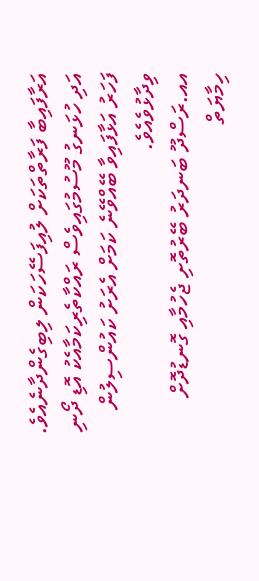އަރާފައިބާ ފަރާތްތަކަށް ލުއިފަސޭހަކަން ލިބިގެންދާނެއެވެ. އަދި ހުޅަނގު މޫސުމުގައިވެސް ރައްކާތެރިކަމާއެކު އޮޑި ދޯނި ފަހަރު އަޅާފައިވާ ބޭއްވޭނެ ކަމަށް އެރަށު ކައުންސިލުން ވިދާޅުވެއެވެ.
އއ.ރަސްދޫ ބަނދަރު ބޭރުތޮށި ޖެހުމާއި ގޮނޑުދޮށް ހިމާޔަތް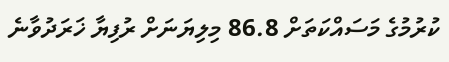ކުރުމުގެ މަސައްކަތަށް 86.8 މިލިޔަނަށް ރުފިޔާ ޚަރަދުވާނެ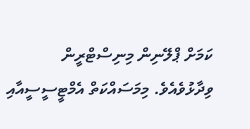ކަމަށް ޕްލޭނިން މިނިސްޓްރީން ވިދާޅުވެއެވެ. މިމަސައްކަތް އެމްޓީސީސީއާއި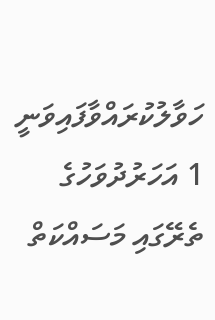ހަވާލުކުރައްވާފައިވަނީ 1 އަހަރުދުވަހުގެ ތެރޭގައި މަސައްކަތް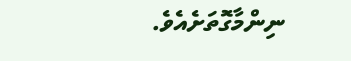ނިންމާގޮތަށެއެވެ.